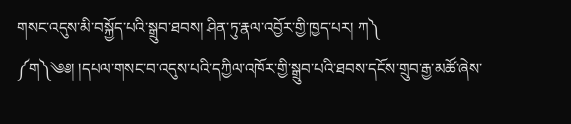གསང་འདུས་མི་བསྐྱོད་པའི་སྒྲུབ་ཐབས། ཤིན་ཏུ་རྣལ་འབྱོར་གྱི་ཁྱད་པར། ཀ༽
༼ག༽༄༅། །དཔལ་གསང་བ་འདུས་པའི་དཀྱིལ་འཁོར་གྱི་སྒྲུབ་པའི་ཐབས་དངོས་གྲུབ་རྒྱ་མཚོ་ཞེས་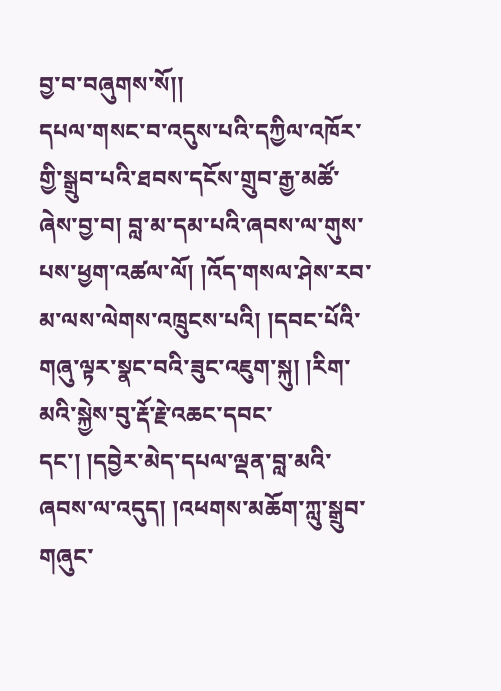བྱ་བ་བཞུགས་སོ།།
དཔལ་གསང་བ་འདུས་པའི་དཀྱིལ་འཁོར་གྱི་སྒྲུབ་པའི་ཐབས་དངོས་གྲུབ་རྒྱ་མཚོ་ཞེས་བྱ་བ། བླ་མ་དམ་པའི་ཞབས་ལ་གུས་པས་ཕྱག་འཚལ་ལོ། །འོད་གསལ་ཤེས་རབ་མ་ལས་ལེགས་འཁྲུངས་པའི། །དབང་པོའི་གཞུ་ལྟར་སྣང་བའི་ཟུང་འཇུག་སྐུ། །རིག་མའི་སྐྱེས་བུ་རྡོ་རྗེ་འཆང་དབང་དང་། །དབྱེར་མེད་དཔལ་ལྡན་བླ་མའི་ཞབས་ལ་འདུད། །འཕགས་མཆོག་ཀླུ་སྒྲུབ་གཞུང་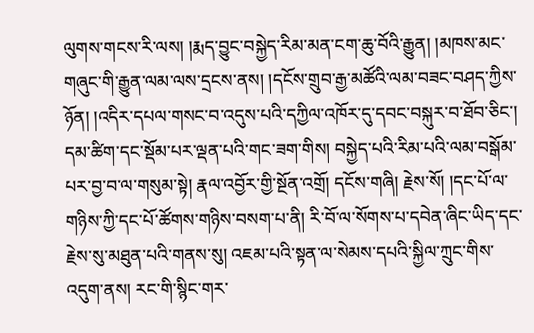ལུགས་གངས་རི་ལས། །རྨད་བྱུང་བསྐྱེད་རིམ་མན་ངག་ཆུ་བོའི་རྒྱུན། །མཁས་མང་གཞུང་གི་རྒྱུན་ལམ་ལས་དྲངས་ནས། །དངོས་གྲུབ་རྒྱ་མཚོའི་ལམ་བཟང་བཤད་ཀྱིས་ཉོན། །འདིར་དཔལ་གསང་བ་འདུས་པའི་དཀྱིལ་འཁོར་དུ་དབང་བསྐུར་བ་ཐོབ་ཅིང་། དམ་ཚིག་དང་སྡོམ་པར་ལྡན་པའི་གང་ཟག་གིས། བསྐྱེད་པའི་རིམ་པའི་ལམ་བསྒོམ་པར་བྱ་བ་ལ་གསུམ་སྟེ། རྣལ་འབྱོར་གྱི་སྔོན་འགྲོ། དངོས་གཞི། རྗེས་སོ། །དང་པོ་ལ་གཉིས་ཀྱི་དང་པོ་ཚོགས་གཉིས་བསག་པ་ནི། རི་བོ་ལ་སོགས་པ་དབེན་ཞིང་ཡིད་དང་རྗེས་སུ་མཐུན་པའི་གནས་སུ། འཇམ་པའི་སྟན་ལ་སེམས་དཔའི་སྐྱིལ་ཀྲུང་གིས་འདུག་ནས། རང་གི་སྙིང་གར་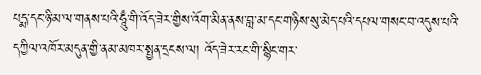པདྨ་དང་ཉི་མ་ལ་གནས་པའི་ཧཱུྃ་གི་འོད་ཟེར་གྱིས་འོག་མིན་ནས་བླ་མ་དང་གཉིས་སུ་མེད་པའི་དཔལ་གསང་བ་འདུས་པའི་དཀྱིལ་འཁོར་མདུན་གྱི་ནམ་མཁར་སྤྱན་དྲངས་ལ། འོད་ཟེར་རང་གི་སྙིང་གར་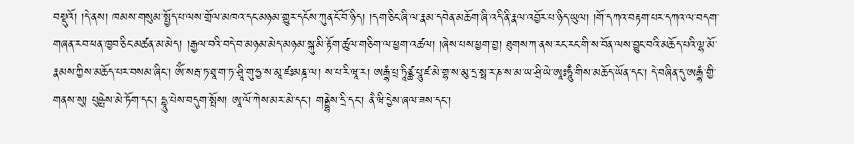བསྡུའོ། །དེ་ནས། ཁམས་གསུམ་སྤྱོད་པ་ལས་གྲོལ་མཁའ་དང་མཉམ་གྱུར་དངོས་ཀུན་ངོ་བོ་ཉིད། །དག་ཅིང་ཞི་ལ་རྣམ་དབེན་མཆོག་ཞི་འདི་ནི་རྣལ་འབྱོར་པ་ཉིད་ཡུལ། །གོ་དཀའ་བརྟག་པར་དཀའ་ལ་བདག་གཞན་རབ་ཕན་ཁྱབ་ཅིང་མཚན་མ་མེད། །རྒྱལ་བའི་བདེ་བ་མཉམ་མེད་མཉམ་སྐུ་མི་རྟོག་ཚུལ་གཅིག་ལ་ཕྱག་འཚལ། །ཞེས་པས་ཕྱག་བྱ། ཐུགས་ཀ་ནས་རང་རང་གི་ས་བོན་ལས་བྱུང་བའི་མཆོད་པའི་ལྷ་མོ་རྣམས་ཀྱིས་མཆོད་པར་བསམ་ཞིང་། ཨོཾ་སརྦ་ཏ་ཐཱ་ག་ཏ་ཤྲཱི་གུ་ཧྱ་ས་མཱ་ཛཿམཎྜ་ལ། ས་པ་རི་ཝཱ་ར། ཨརྒྷཾ་པྲ་ཏཱིཙྪ་པཱུ་ཛ་མེ་གྷ་ས་མུ་དྲ་སྥ་ར་ཎ་ས་མ་ཡ་ཤྲི་ཡེ་ཨཱཿཧཱུྃ་གིས་མཆོད་ཡོན་དང་། དེ་བཞིན་དུ་ཨརྒྷཾ་གྱི་གནས་སུ། པུཥྤེས་མེ་ཏོག་དང་། དྷཱུ་པེས་བདུག་སྤོས། ཨཱ་ལོ་ཀེས་མར་མེ་དང་། གནྡྷེས་དྲི་དང་། ནཻ་ཝི་དྱེས་ཞལ་ཟས་དང་།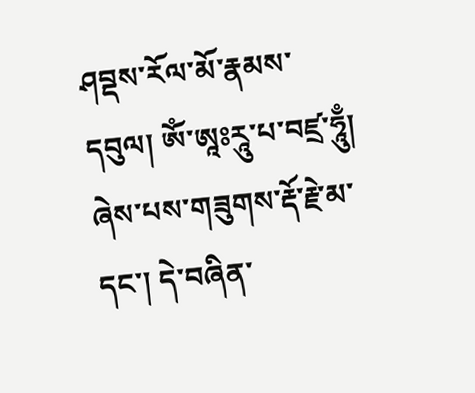ཤབྡས་རོལ་མོ་རྣམས་དབུལ། ཨོཾ་ཨཱཿརཱུ་པ་བཛྲ་ཧཱུྃ། ཞེས་པས་གཟུགས་རྡོ་རྗེ་མ་དང་། དེ་བཞིན་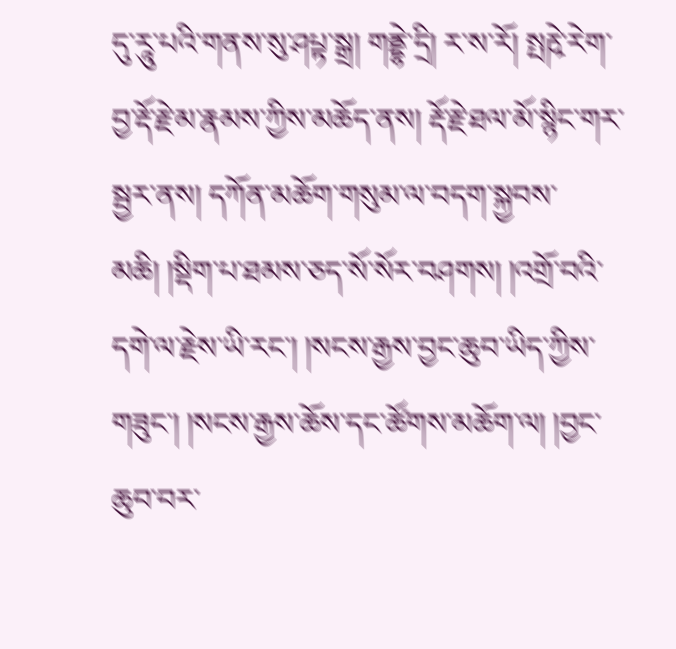དུ་རཱུ་པའི་གནས་སུ་ཤཔྟ་སྒྲ། གནྡྷེ་དྲི། ར་ས་རོ། སྤརྵེ་རེག་བྱ་རྡོ་རྗེ་མ་རྣམས་ཀྱིས་མཆོད་ནས། རྡོ་རྗེ་ཐལ་མོ་སྙིང་གར་སྦྱར་ནས། དཀོན་མཆོག་གསུམ་ལ་བདག་སྐྱབས་མཆི། །སྡིག་པ་ཐམས་ཅད་སོ་སོར་བཤགས། །འགྲོ་བའི་དགེ་ལ་རྗེས་ཡི་རང་། །སངས་རྒྱས་བྱང་ཆུབ་ཡིད་ཀྱིས་གཟུང་། །སངས་རྒྱས་ཆོས་དང་ཚོགས་མཆོག་ལ། །བྱང་ཆུབ་བར་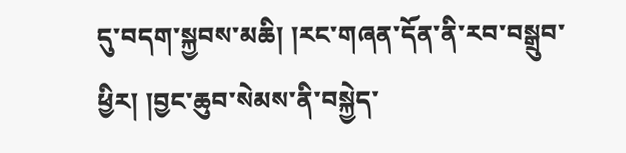དུ་བདག་སྐྱབས་མཆི། །རང་གཞན་དོན་ནི་རབ་བསྒྲུབ་ཕྱིར། །བྱང་ཆུབ་སེམས་ནི་བསྐྱེད་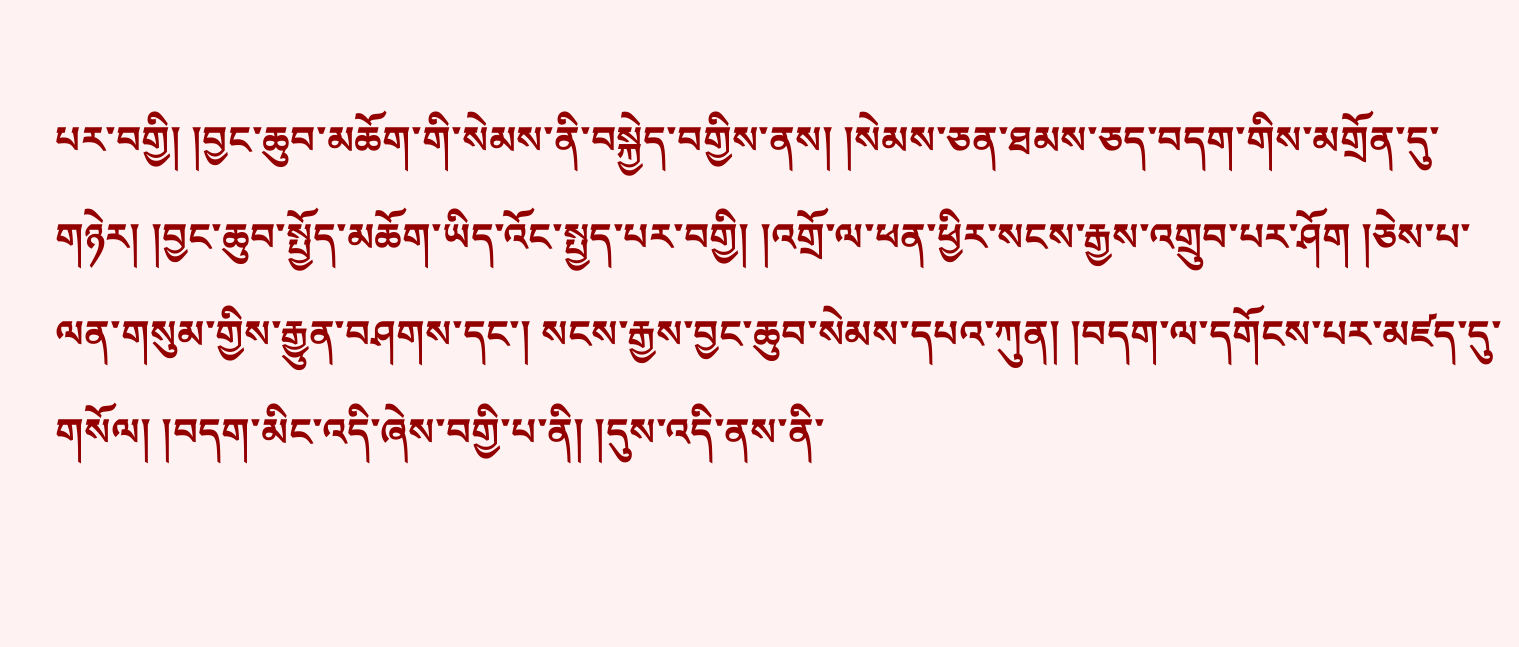པར་བགྱི། །བྱང་ཆུབ་མཆོག་གི་སེམས་ནི་བསྐྱེད་བགྱིས་ནས། །སེམས་ཅན་ཐམས་ཅད་བདག་གིས་མགྲོན་དུ་གཉེར། །བྱང་ཆུབ་སྤྱོད་མཆོག་ཡིད་འོང་སྤྱད་པར་བགྱི། །འགྲོ་ལ་ཕན་ཕྱིར་སངས་རྒྱས་འགྲུབ་པར་ཤོག །ཅེས་པ་ལན་གསུམ་གྱིས་རྒྱུན་བཤགས་དང་། སངས་རྒྱས་བྱང་ཆུབ་སེམས་དཔའ་ཀུན། །བདག་ལ་དགོངས་པར་མཛད་དུ་གསོལ། །བདག་མིང་འདི་ཞེས་བགྱི་པ་ནི། །དུས་འདི་ནས་ནི་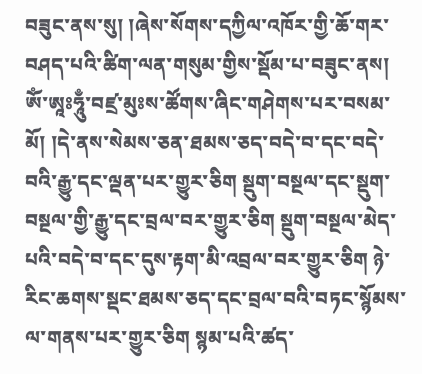བཟུང་ནས་སུ། །ཞེས་སོགས་དཀྱིལ་འཁོར་གྱི་ཆོ་གར་བཤད་པའི་ཚིག་ལན་གསུམ་གྱིས་སྡོམ་པ་བཟུང་ནས། ཨོཾ་ཨཱཿཧཱུྃ་བཛྲ་མུཿས་ཚོགས་ཞིང་གཤེགས་པར་བསམ་མོ། །དེ་ནས་སེམས་ཅན་ཐམས་ཅད་བདེ་བ་དང་བདེ་བའི་རྒྱུ་དང་ལྡན་པར་གྱུར་ཅིག སྡུག་བསྔལ་དང་སྡུག་བསྔལ་གྱི་རྒྱུ་དང་བྲལ་བར་གྱུར་ཅིག སྡུག་བསྔལ་མེད་པའི་བདེ་བ་དང་དུས་རྟག་མི་འབྲལ་བར་གྱུར་ཅིག ཉེ་རིང་ཆགས་སྡང་ཐམས་ཅད་དང་བྲལ་བའི་བཏང་སྙོམས་ལ་གནས་པར་གྱུར་ཅིག སྙམ་པའི་ཚད་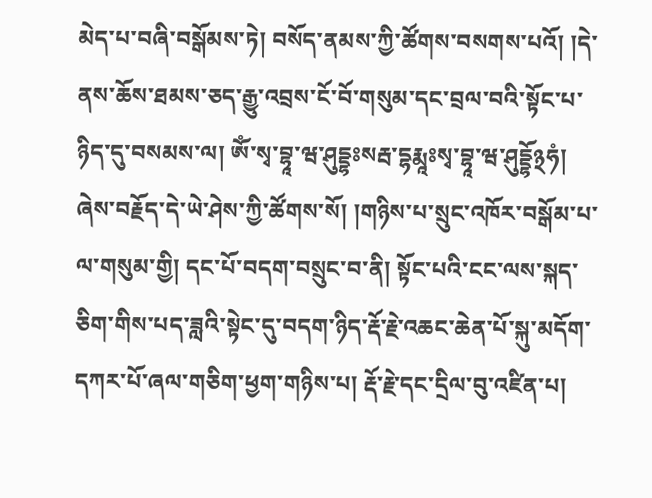མེད་པ་བཞི་བསྒོམས་ཏེ། བསོད་ནམས་ཀྱི་ཚོགས་བསགས་པའོ། །དེ་ནས་ཆོས་ཐམས་ཅད་རྒྱུ་འབྲས་ངོ་བོ་གསུམ་དང་བྲལ་བའི་སྟོང་པ་ཉིད་དུ་བསམས་ལ། ཨོཾ་སྭ་བྷཱ་ཝ་ཤུདྡྷཿསརྦ་དྷརྨཱཿསྭ་བྷཱ་ཝ་ཤུདྡྷོ྅ཧཾ། ཞེས་བརྗོད་དེ་ཡེ་ཤེས་ཀྱི་ཚོགས་སོ། །གཉིས་པ་སྲུང་འཁོར་བསྒོམ་པ་ལ་གསུམ་གྱི། དང་པོ་བདག་བསྲུང་བ་ནི། སྟོང་པའི་ངང་ལས་སྐད་ཅིག་གིས་པད་ཟླའི་སྟེང་དུ་བདག་ཉིད་རྡོ་རྗེ་འཆང་ཆེན་པོ་སྐུ་མདོག་དཀར་པོ་ཞལ་གཅིག་ཕྱག་གཉིས་པ། རྡོ་རྗེ་དང་དྲིལ་བུ་འཛིན་པ།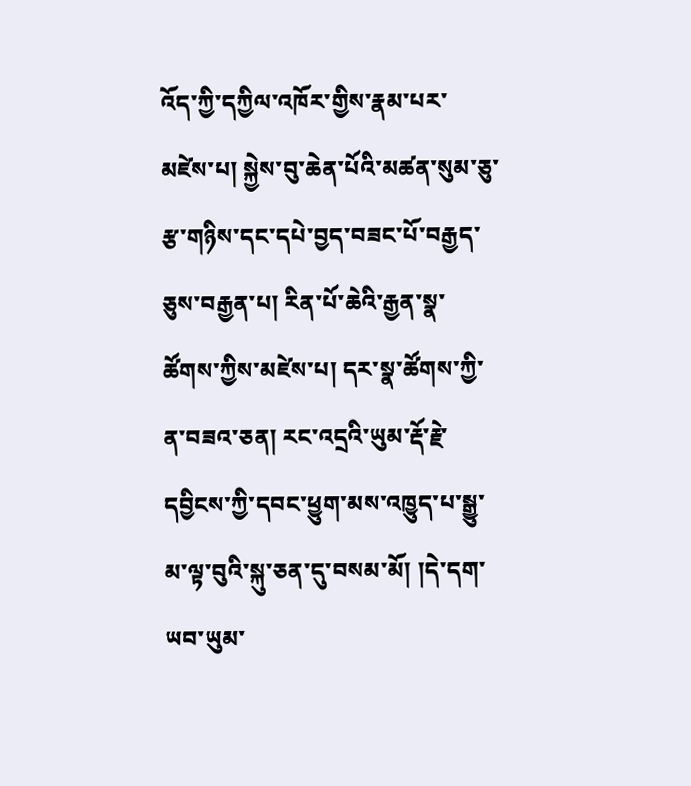འོད་ཀྱི་དཀྱིལ་འཁོར་གྱིས་རྣམ་པར་མཛེས་པ། སྐྱེས་བུ་ཆེན་པོའི་མཚན་སུམ་ཅུ་རྩ་གཉིས་དང་དཔེ་བྱད་བཟང་པོ་བརྒྱད་ཅུས་བརྒྱན་པ། རིན་པོ་ཆེའི་རྒྱན་སྣ་ཚོགས་ཀྱིས་མཛེས་པ། དར་སྣ་ཚོགས་ཀྱི་ན་བཟའ་ཅན། རང་འདྲའི་ཡུམ་རྡོ་རྗེ་དབྱིངས་ཀྱི་དབང་ཕྱུག་མས་འཁྱུད་པ་སྒྱུ་མ་ལྟ་བུའི་སྐུ་ཅན་དུ་བསམ་མོ། །དེ་དག་ཡབ་ཡུམ་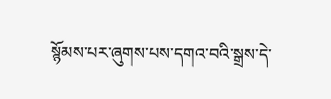སྙོམས་པར་ཞུགས་པས་དགའ་བའི་སྒྲས་དེ་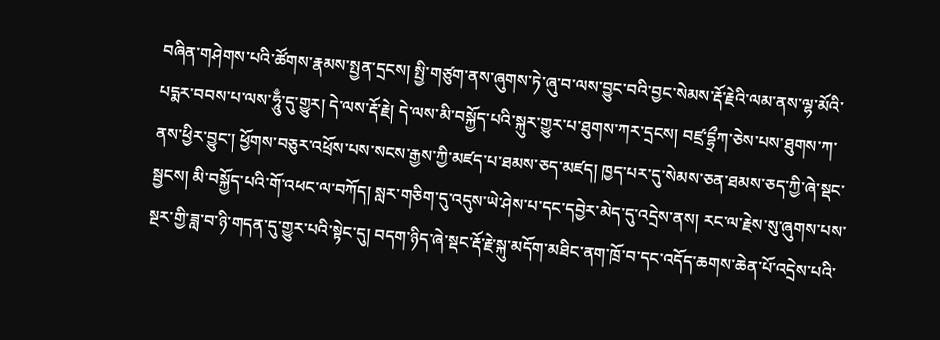བཞིན་གཤེགས་པའི་ཚོགས་རྣམས་སྤྱན་དྲངས། སྤྱི་གཙུག་ནས་ཞུགས་ཏེ་ཞུ་བ་ལས་བྱུང་བའི་བྱང་སེམས་རྡོ་རྗེའི་ལམ་ནས་ལྷ་མོའི་པདྨར་བབས་པ་ལས་ཧཱུྃ་དུ་གྱུར། དེ་ལས་རྡོ་རྗེ། དེ་ལས་མི་བསྐྱོད་པའི་སྐུར་གྱུར་པ་ཐུགས་ཀར་དྲངས། བཛྲ་དྷྲྀཀ་ཅེས་པས་ཐུགས་ཀ་ནས་ཕྱིར་བྱུང་། ཕྱོགས་བཅུར་འཕྲོས་པས་སངས་རྒྱས་ཀྱི་མཛད་པ་ཐམས་ཅད་མཛད། ཁྱད་པར་དུ་སེམས་ཅན་ཐམས་ཅད་ཀྱི་ཞེ་སྡང་སྦྱངས། མི་བསྐྱོད་པའི་གོ་འཕང་ལ་བཀོད། སླར་གཅིག་དུ་འདུས་ཡེ་ཤེས་པ་དང་དབྱེར་མེད་དུ་འདྲེས་ནས། རང་ལ་རྗེས་སུ་ཞུགས་པས་སྔར་གྱི་ཟླ་བ་ཉི་གདན་དུ་གྱུར་པའི་སྟེང་དུ། བདག་ཉིད་ཞེ་སྡང་རྡོ་རྗེ་སྐུ་མདོག་མཐིང་ནག་ཁྲོ་བ་དང་འདོད་ཆགས་ཆེན་པོ་འདྲེས་པའི་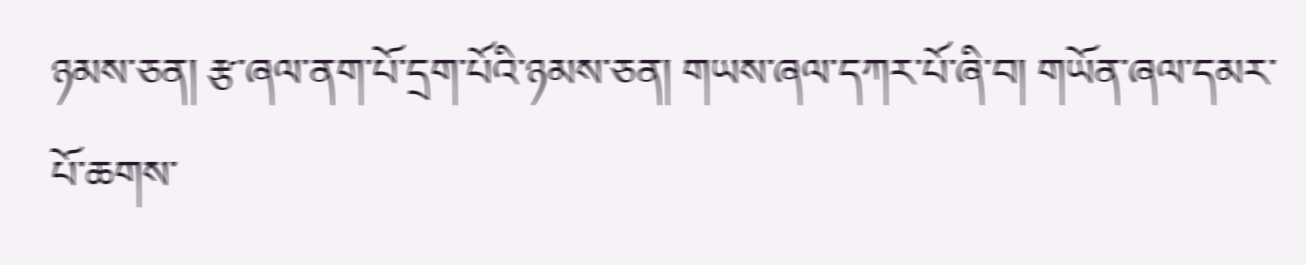ཉམས་ཅན། རྩ་ཞལ་ནག་པོ་དྲག་པོའི་ཉམས་ཅན། གཡས་ཞལ་དཀར་པོ་ཞི་བ། གཡོན་ཞལ་དམར་པོ་ཆགས་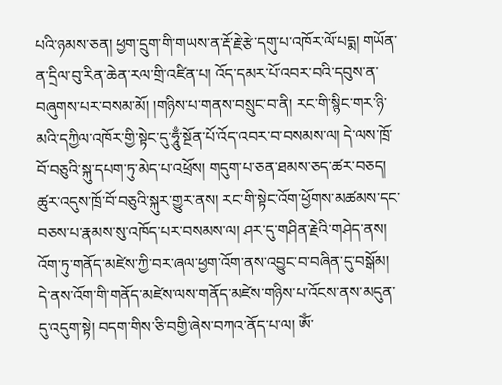པའི་ཉམས་ཅན། ཕྱག་དྲུག་གི་གཡས་ན་རྡོ་རྗེ་རྩེ་དགུ་པ་འཁོར་ལོ་པདྨ། གཡོན་ན་དྲིལ་བུ་རིན་ཆེན་རལ་གྲི་འཛིན་པ། འོད་དམར་པོ་འབར་བའི་དབུས་ན་བཞུགས་པར་བསམ་མོ། །གཉིས་པ་གནས་བསྲུང་བ་ནི། རང་གི་སྙིང་གར་ཉི་མའི་དཀྱིལ་འཁོར་གྱི་སྟེང་དུ་ཧཱུྃ་སྔོན་པོ་འོད་འབར་བ་བསམས་ལ། དེ་ལས་ཁྲོ་བོ་བཅུའི་སྐུ་དཔག་ཏུ་མེད་པ་འཕྲོས། གདུག་པ་ཅན་ཐམས་ཅད་ཚར་བཅད། ཚུར་འདུས་ཁྲོ་བོ་བཅུའི་སྐུར་གྱུར་ནས། རང་གི་སྟེང་འོག་ཕྱོགས་མཚམས་དང་བཅས་པ་རྣམས་སུ་འཁོད་པར་བསམས་ལ། ཤར་དུ་གཤིན་རྗེའི་གཤེད་ནས། འོག་ཏུ་གནོད་མཛེས་ཀྱི་བར་ཞལ་ཕྱག་འོག་ནས་འབྱུང་བ་བཞིན་དུ་བསྒོམ། དེ་ནས་འོག་གི་གནོད་མཛེས་ལས་གནོད་མཛེས་གཉིས་པ་འོངས་ནས་མདུན་དུ་འདུག་སྟེ། བདག་གིས་ཅི་བགྱི་ཞེས་བཀའ་ནོད་པ་ལ། ཨོཾ་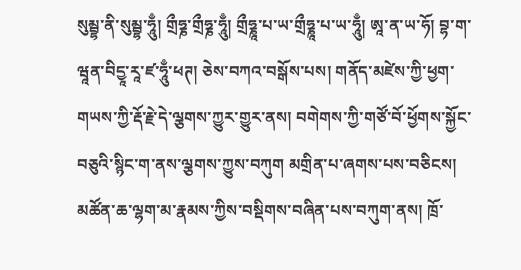སུམྦྷ་ནི་སུམྦྷ་ཧཱུྃ། གྲྀཧྞ་གྲྀཧྞ་ཧཱུྃ། གྲྀཧྞཱ་པ་ཡ་གྲྀཧྞཱ་པ་ཡ་ཧཱུྃ། ཨཱ་ན་ཡ་ཧོ། བྷ་ག་ཝཱན་བིདྱཱ་རཱ་ཛ་ཧཱུྃ་ཕཊ། ཅེས་བཀའ་བསྒོས་པས། གནོད་མཛེས་ཀྱི་ཕྱག་གཡས་ཀྱི་རྡོ་རྗེ་དེ་ལྕགས་ཀྱུར་གྱུར་ནས། བགེགས་ཀྱི་གཙོ་བོ་ཕྱོགས་སྐྱོང་བཅུའི་སྙིང་ག་ནས་ལྕགས་ཀྱུས་བཀུག མགྲིན་པ་ཞགས་པས་བཅིངས། མཚོན་ཆ་ལྷག་མ་རྣམས་ཀྱིས་བསྡིགས་བཞིན་པས་བཀུག་ནས། ཁྲོ་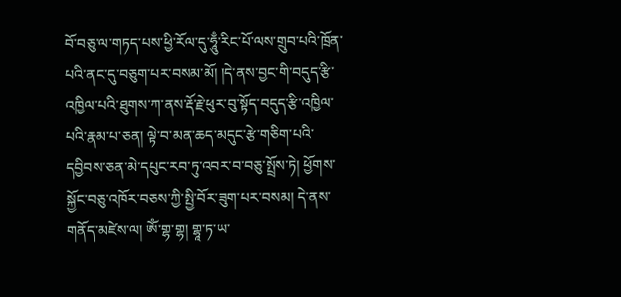བོ་བཅུ་ལ་གཏད་པས་ཕྱི་རོལ་དུ་ཧཱུྃ་རིང་པོ་ལས་གྲུབ་པའི་ཁྲོན་པའི་ནང་དུ་བཅུག་པར་བསམ་མོ། །དེ་ནས་བྱང་གི་བདུད་རྩི་འཁྱིལ་པའི་ཐུགས་ཀ་ནས་རྡོ་རྗེ་ཕུར་བུ་སྟོད་བདུད་རྩི་འཁྱིལ་པའི་རྣམ་པ་ཅན། ལྟེ་བ་མན་ཆད་མདུང་རྩེ་གཅིག་པའི་དབྱིབས་ཅན་མེ་དཔུང་རབ་ཏུ་འབར་བ་བཅུ་སྤྲོས་ཏེ། ཕྱོགས་སྐྱོང་བཅུ་འཁོར་བཅས་ཀྱི་སྤྱི་བོར་ཟུག་པར་བསམ། དེ་ནས་གནོད་མཛེས་ལ། ཨོཾ་གྷ་གྷ། གྷཱ་ཏ་ཡ་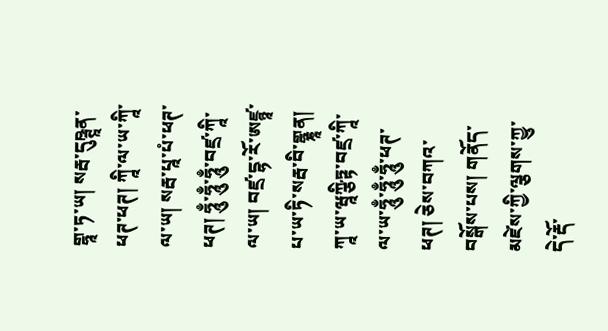གྷཱ་ཏ་ཡ། སརྦ་དུཥྚཱན་ཕཊ་ཕཊ། ཀཱི་ལ་ཡ་ཀཱི་ལ་ཡ། སརྦ་པཱ་པཾ་ཕཊ་ཕཊ། ཧཱུྃ་ཧཱུྃ་ཧཱུྃ་བཛྲ་ཀཱི་ལ་ཡ། བཛྲ་དྷ་རོ་ཨཛྙཱ་པ་ཡ་ཏི་སརྦ་བི་གྷྣཱན། ཀཱ་ཡ་ཝཱཀྩིཏྟ་བཛྲ་ཀཱི་ལ་ཡ་ཧཱུྃ་ཧཱུྃ་ཧཱུྃ་ཕཊ་ཕཊ། ཅེས་བཀའ་བསྒོས་པས། གནོད་མཛེས་ཀྱི་ལྕགས་ཀྱུ་དེ་རྡོ་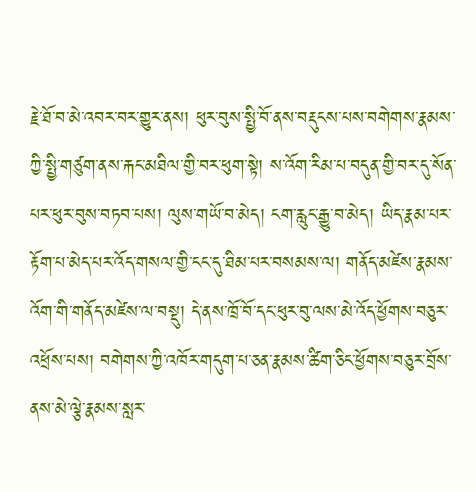རྗེ་ཐོ་བ་མེ་འབར་བར་གྱུར་ནས། ཕུར་བུས་སྤྱི་བོ་ནས་བརྡུངས་པས་བགེགས་རྣམས་ཀྱི་སྤྱི་གཙུག་ནས་རྐང་མཐིལ་གྱི་བར་ཕུག་སྟེ། ས་འོག་རིམ་པ་བདུན་གྱི་བར་དུ་སོན་པར་ཕུར་བུས་བཏབ་པས། ལུས་གཡོ་བ་མེད། ངག་རླུང་རྒྱུ་བ་མེད། ཡིད་རྣམ་པར་རྟོག་པ་མེད་པར་འོད་གསལ་གྱི་ངང་དུ་ཐིམ་པར་བསམས་ལ། གནོད་མཛེས་རྣམས་འོག་གི་གནོད་མཛེས་ལ་བསྡུ། དེ་ནས་ཁྲོ་བོ་དང་ཕུར་བུ་ལས་མེ་འོད་ཕྱོགས་བཅུར་འཕྲོས་པས། བགེགས་ཀྱི་འཁོར་གདུག་པ་ཅན་རྣམས་ཚིག་ཅིང་ཕྱོགས་བཅུར་བྲོས་ནས་མེ་ལྕེ་རྣམས་སླར་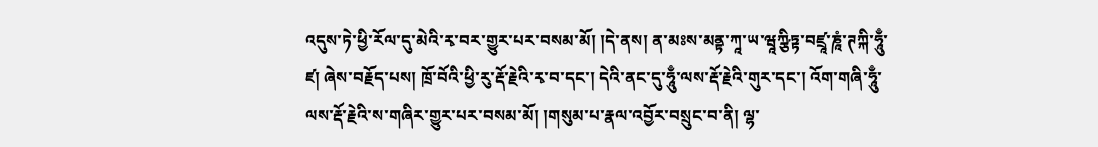འདུས་ཏེ་ཕྱི་རོལ་དུ་མེའི་རྭ་བར་གྱུར་པར་བསམ་མོ། །དེ་ནས། ན་མཿས་མནྟ་ཀཱ་ཡ་ཝཱཀྩིཏྟ་བཛྲཱ་ཎཱཾ་ཊཀྐི་ཧཱུྃ་ཛ། ཞེས་བརྗོད་པས། ཁྲོ་བོའི་ཕྱི་རུ་རྡོ་རྗེའི་རྭ་བ་དང་། དེའི་ནང་དུ་ཧཱུྃ་ལས་རྡོ་རྗེའི་གུར་དང་། འོག་གཞི་ཧཱུྃ་ལས་རྡོ་རྗེའི་ས་གཞིར་གྱུར་པར་བསམ་མོ། །གསུམ་པ་རྣལ་འབྱོར་བསྲུང་བ་ནི། ལྷ་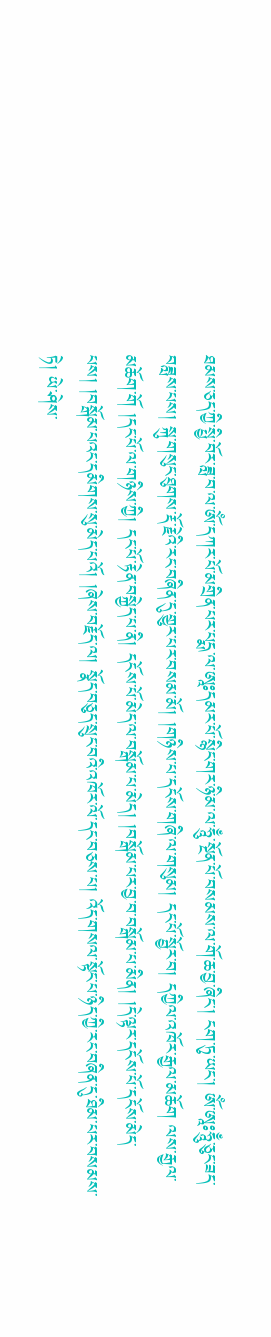ཐམས་ཅད་ཀྱི་སྤྱི་བོར་ཟླ་བ་ལ་ཨོཾ་དཀར་པོ་མགྲིན་པར་པདྨ་ལ་ཨཱཿདམར་པོ་སྙིང་གར་ཉི་མ་ལ་ཧཱུྃ་སྔོན་པོ་བསམས་ལ་གོ་ཆ་བྱ་ཞིང་། ངག་ཏུ་ཡང་། ཨོཾ་ཨཱཿཧཱུྃ་ཅུང་ཟད་བཟླས་པས། སྐུ་གསུང་ཐུགས་རྡོ་རྗེའི་རང་བཞིན་དུ་གྱུར་པར་བསམ་མོ། །གཉིས་པ་དངོས་གཞི་ལ་གསུམ། དང་པོ་སྦྱོར་བ། དཀྱིལ་འཁོར་རྒྱལ་མཆོག ལས་རྒྱལ་མཆོག་གོ །དང་པོ་ལ་གཉིས་ཀྱི། དང་པོ་རྟེན་བསྐྱེད་པ་ནི། དངོས་པོ་མེད་ལ་བསྒོམ་པ་མེད། །བསྒོམ་པར་བྱ་བ་བསྒོམ་པ་མིན། །དེ་ལྟར་དངོས་པོ་དངོས་མེད་པས། །བསྒོམ་པའང་དམིགས་སུ་མེད་པའོ། །ཞེས་བརྗོད་ལ། སྣོད་བཅུད་སྲུང་བའི་འཁོར་ལོ་དང་བཅས་པ། འོད་གསལ་སྟོང་པ་ཉིད་ཀྱི་རང་བཞིན་དུ་ཐིམ་པར་བསམས་ཏེ། ཡེ་ཤེས་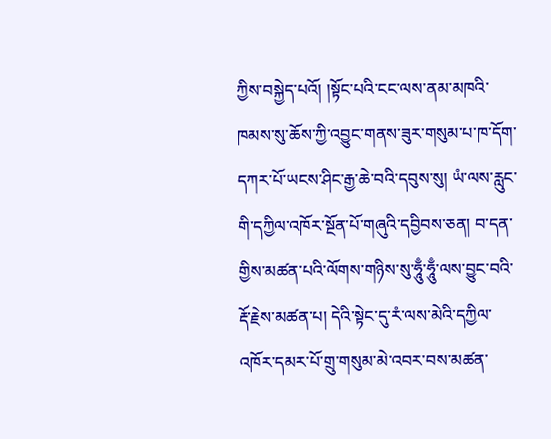ཀྱིས་བསྐྱེད་པའོ། །སྟོང་པའི་ངང་ལས་ནམ་མཁའི་ཁམས་སུ་ཆོས་ཀྱི་འབྱུང་གནས་ཟུར་གསུམ་པ་ཁ་དོག་དཀར་པོ་ཡངས་ཤིང་རྒྱ་ཆེ་བའི་དབུས་སུ། ཡཾ་ལས་རླུང་གི་དཀྱིལ་འཁོར་སྔོན་པོ་གཞུའི་དབྱིབས་ཅན། བ་དན་གྱིས་མཚན་པའི་ལོགས་གཉིས་སུ་ཧཱུྃ་ཧཱུྃ་ལས་བྱུང་བའི་རྡོ་རྗེས་མཚན་པ། དེའི་སྟེང་དུ་རཾ་ལས་མེའི་དཀྱིལ་འཁོར་དམར་པོ་གྲུ་གསུམ་མེ་འབར་བས་མཚན་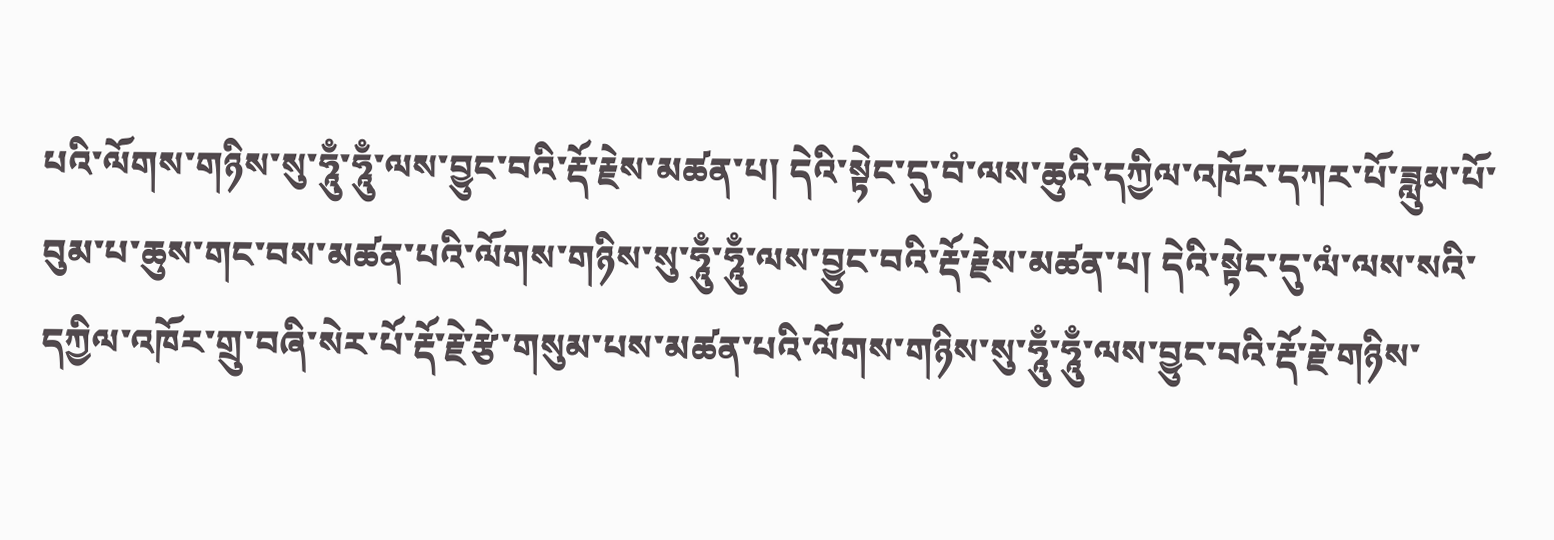པའི་ལོགས་གཉིས་སུ་ཧཱུྃ་ཧཱུྃ་ལས་བྱུང་བའི་རྡོ་རྗེས་མཚན་པ། དེའི་སྟེང་དུ་བཾ་ལས་ཆུའི་དཀྱིལ་འཁོར་དཀར་པོ་ཟླུམ་པོ་བུམ་པ་ཆུས་གང་བས་མཚན་པའི་ལོགས་གཉིས་སུ་ཧཱུྃ་ཧཱུྃ་ལས་བྱུང་བའི་རྡོ་རྗེས་མཚན་པ། དེའི་སྟེང་དུ་ལཾ་ལས་སའི་དཀྱིལ་འཁོར་གྲུ་བཞི་སེར་པོ་རྡོ་རྗེ་རྩེ་གསུམ་པས་མཚན་པའི་ལོགས་གཉིས་སུ་ཧཱུྃ་ཧཱུྃ་ལས་བྱུང་བའི་རྡོ་རྗེ་གཉིས་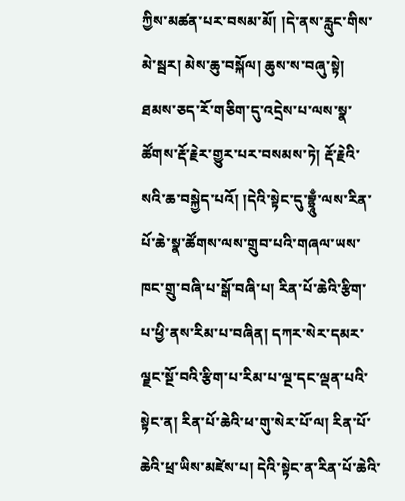ཀྱིས་མཚན་པར་བསམ་མོ། །དེ་ནས་རླུང་གིས་མེ་སྦར། མེས་ཆུ་བསྐོལ། ཆུས་ས་བཞུ་སྟེ། ཐམས་ཅད་རོ་གཅིག་དུ་འདྲེས་པ་ལས་སྣ་ཚོགས་རྡོ་རྗེར་གྱུར་པར་བསམས་ཏེ། རྡོ་རྗེའི་སའི་ཆ་བསྐྱེད་པའོ། །དེའི་སྟེང་དུ་བྷྲཱུྃ་ལས་རིན་པོ་ཆེ་སྣ་ཚོགས་ལས་གྲུབ་པའི་གཞལ་ཡས་ཁང་གྲུ་བཞི་པ་སྒོ་བཞི་པ། རིན་པོ་ཆེའི་རྩིག་པ་ཕྱི་ནས་རིམ་པ་བཞིན། དཀར་སེར་དམར་ལྗང་སྔོ་བའི་རྩིག་པ་རིམ་པ་ལྔ་དང་ལྡན་པའི་སྟེང་ན། རིན་པོ་ཆེའི་ཕ་གུ་སེར་པོ་ལ། རིན་པོ་ཆེའི་ཕྲ་ཡིས་མཛེས་པ། དེའི་སྟེང་ན་རིན་པོ་ཆེའི་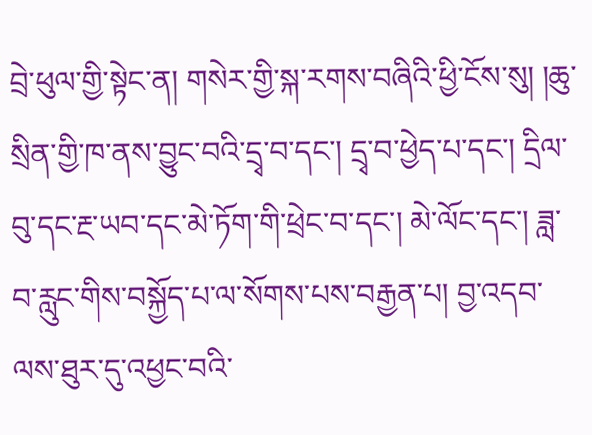བྲེ་ཕུལ་གྱི་སྟེང་ན། གསེར་གྱི་སྐ་རགས་བཞིའི་ཕྱི་ངོས་སུ། །ཆུ་སྲིན་གྱི་ཁ་ནས་བྱུང་བའི་དྲྭ་བ་དང་། དྲྭ་བ་ཕྱེད་པ་དང་། དྲིལ་བུ་དང་རྔ་ཡབ་དང་མེ་ཏོག་གི་ཕྲེང་བ་དང་། མེ་ལོང་དང་། ཟླ་བ་རླུང་གིས་བསྐྱོད་པ་ལ་སོགས་པས་བརྒྱན་པ། བྱ་འདབ་ལས་ཐུར་དུ་འཕྱང་བའི་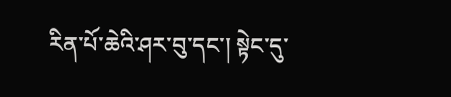རིན་པོ་ཆེའི་ཤར་བུ་དང་། སྟེང་དུ་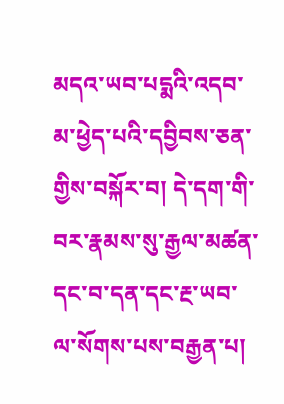མདའ་ཡབ་པདྨའི་འདབ་མ་ཕྱེད་པའི་དབྱིབས་ཅན་གྱིས་བསྐོར་བ། དེ་དག་གི་བར་རྣམས་སུ་རྒྱལ་མཚན་དང་བ་དན་དང་རྔ་ཡབ་ལ་སོགས་པས་བརྒྱན་པ།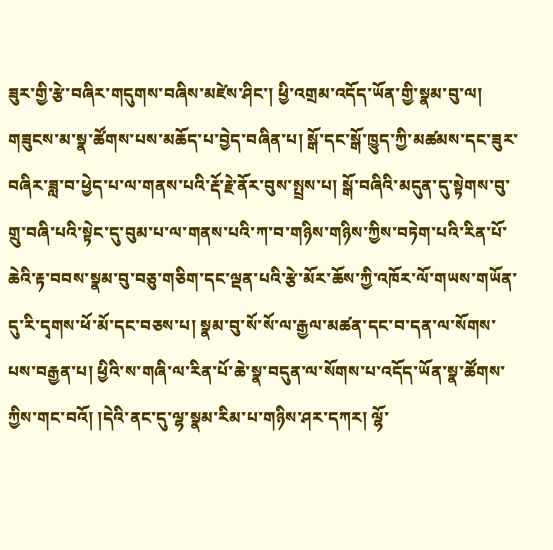ཟུར་གྱི་རྩེ་བཞིར་གདུགས་བཞིས་མཛེས་ཤིང་། ཕྱི་འགྲམ་འདོད་ཡོན་གྱི་སྣམ་བུ་ལ། གཟུངས་མ་སྣ་ཚོགས་པས་མཆོད་པ་བྱེད་བཞིན་པ། སྒོ་དང་སྒོ་ཁྱུད་ཀྱི་མཚམས་དང་ཟུར་བཞིར་ཟླ་བ་ཕྱེད་པ་ལ་གནས་པའི་རྡོ་རྗེ་ནོར་བུས་སྤྲས་པ། སྒོ་བཞིའི་མདུན་དུ་སྟེགས་བུ་གྲུ་བཞི་པའི་སྟེང་དུ་བུམ་པ་ལ་གནས་པའི་ཀ་བ་གཉིས་གཉིས་ཀྱིས་བཏེག་པའི་རིན་པོ་ཆེའི་རྟ་བབས་སྣམ་བུ་བཅུ་གཅིག་དང་ལྡན་པའི་རྩེ་མོར་ཆོས་ཀྱི་འཁོར་ལོ་གཡས་གཡོན་དུ་རི་དྭགས་ཕོ་མོ་དང་བཅས་པ། སྣམ་བུ་སོ་སོ་ལ་རྒྱལ་མཚན་དང་བ་དན་ལ་སོགས་པས་བརྒྱན་པ། ཕྱིའི་ས་གཞི་ལ་རིན་པོ་ཆེ་སྣ་བདུན་ལ་སོགས་པ་འདོད་ཡོན་སྣ་ཚོགས་ཀྱིས་གང་བའོ། །དེའི་ནང་དུ་ལྷ་སྣམ་རིམ་པ་གཉིས་ཤར་དཀར། ལྷོ་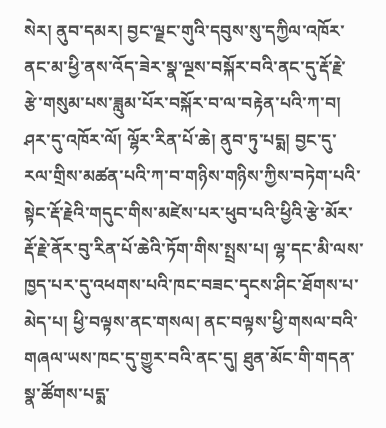སེར། ནུབ་དམར། བྱང་ལྗང་གུའི་དབུས་སུ་དཀྱིལ་འཁོར་ནང་མ་ཕྱི་ནས་འོད་ཟེར་སྣ་ལྔས་བསྐོར་བའི་ནང་དུ་རྡོ་རྗེ་རྩེ་གསུམ་པས་ཟླུམ་པོར་བསྐོར་བ་ལ་བརྟེན་པའི་ཀ་བ། ཤར་དུ་འཁོར་ལོ། ལྷོར་རིན་པོ་ཆེ། ནུབ་ཏུ་པདྨ། བྱང་དུ་རལ་གྲིས་མཚན་པའི་ཀ་བ་གཉིས་གཉིས་ཀྱིས་བཏེག་པའི་སྟེང་རྡོ་རྗེའི་གདུང་གིས་མཛེས་པར་ཕུབ་པའི་ཕྱིའི་རྩེ་མོར་རྡོ་རྗེ་ནོར་བུ་རིན་པོ་ཆེའི་ཏོག་གིས་སྤྲས་པ། ལྷ་དང་མི་ལས་ཁྱད་པར་དུ་འཕགས་པའི་ཁང་བཟང་དྭངས་ཤིང་ཐོགས་པ་མེད་པ། ཕྱི་བལྟས་ནང་གསལ། ནང་བལྟས་ཕྱི་གསལ་བའི་གཞལ་ཡས་ཁང་དུ་གྱུར་བའི་ནང་དུ། ཐུན་མོང་གི་གདན་སྣ་ཚོགས་པདྨ་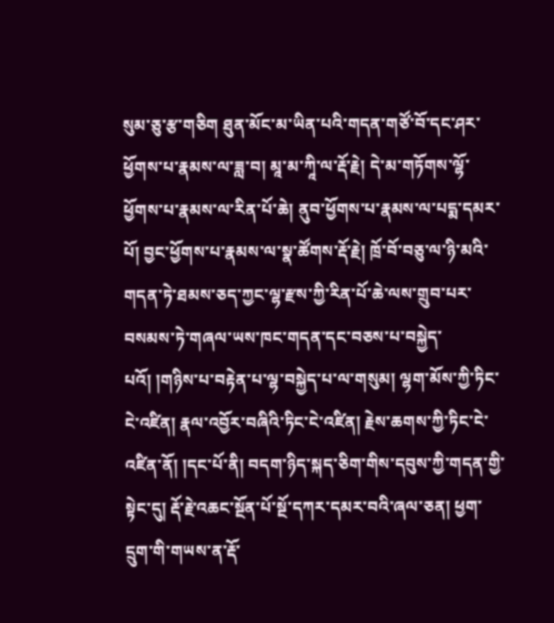སུམ་ཅུ་རྩ་གཅིག ཐུན་མོང་མ་ཡིན་པའི་གདན་གཙོ་བོ་དང་ཤར་ཕྱོགས་པ་རྣམས་ལ་ཟླ་བ། མཱ་མ་ཀཱི་ལ་རྡོ་རྗེ། དེ་མ་གཏོགས་ལྷོ་ཕྱོགས་པ་རྣམས་ལ་རིན་པོ་ཆེ། ནུབ་ཕྱོགས་པ་རྣམས་ལ་པདྨ་དམར་པོ། བྱང་ཕྱོགས་པ་རྣམས་ལ་སྣ་ཚོགས་རྡོ་རྗེ། ཁྲོ་བོ་བཅུ་ལ་ཉི་མའི་གདན་ཏེ་ཐམས་ཅད་ཀྱང་ལྷ་རྫས་ཀྱི་རིན་པོ་ཆེ་ལས་གྲུབ་པར་བསམས་ཏེ་གཞལ་ཡས་ཁང་གདན་དང་བཅས་པ་བསྐྱེད་པའོ། །གཉིས་པ་བརྟེན་པ་ལྷ་བསྐྱེད་པ་ལ་གསུམ། ལྷག་མོས་ཀྱི་ཏིང་ངེ་འཛིན། རྣལ་འབྱོར་བཞིའི་ཏིང་ངེ་འཛིན། རྗེས་ཆགས་ཀྱི་ཏིང་ངེ་འཛིན་ནོ། །དང་པོ་ནི། བདག་ཉིད་སྐད་ཅིག་གིས་དབུས་ཀྱི་གདན་གྱི་སྟེང་དུ། རྡོ་རྗེ་འཆང་སྔོན་པོ་སྔོ་དཀར་དམར་བའི་ཞལ་ཅན། ཕྱག་དྲུག་གི་གཡས་ན་རྡོ་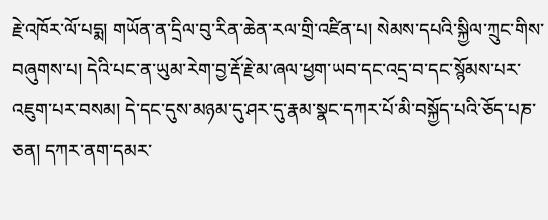རྗེ་འཁོར་ལོ་པདྨ། གཡོན་ན་དྲིལ་བུ་རིན་ཆེན་རལ་གྲི་འཛིན་པ། སེམས་དཔའི་སྐྱིལ་ཀྲུང་གིས་བཞུགས་པ། དེའི་པང་ན་ཡུམ་རེག་བྱ་རྡོ་རྗེ་མ་ཞལ་ཕྱག་ཡབ་དང་འདྲ་བ་དང་སྙོམས་པར་འཇུག་པར་བསམ། དེ་དང་དུས་མཉམ་དུ་ཤར་དུ་རྣམ་སྣང་དཀར་པོ་མི་བསྐྱོད་པའི་ཅོད་པཎ་ཅན། དཀར་ནག་དམར་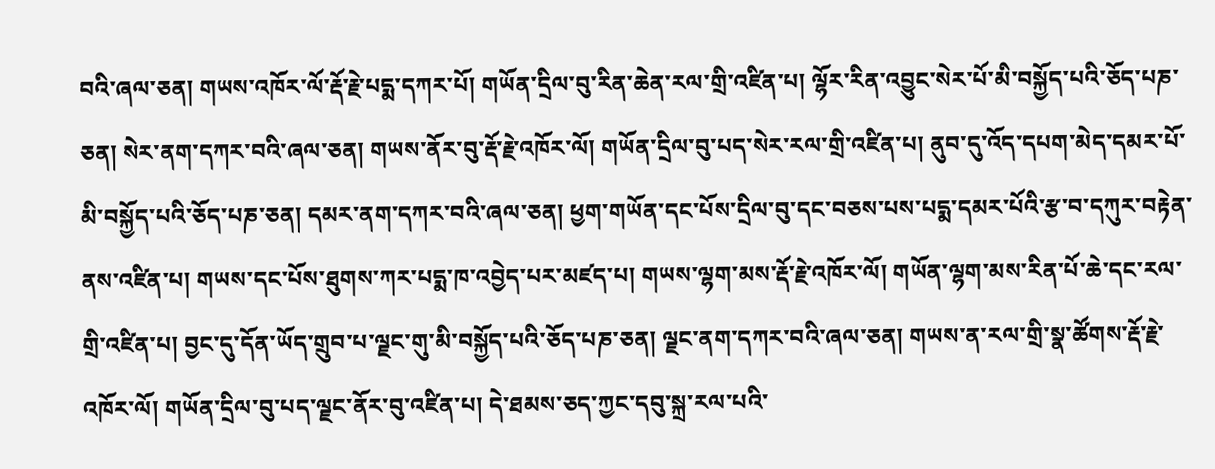བའི་ཞལ་ཅན། གཡས་འཁོར་ལོ་རྡོ་རྗེ་པདྨ་དཀར་པོ། གཡོན་དྲིལ་བུ་རིན་ཆེན་རལ་གྲི་འཛིན་པ། ལྷོར་རིན་འབྱུང་སེར་པོ་མི་བསྐྱོད་པའི་ཅོད་པཎ་ཅན། སེར་ནག་དཀར་བའི་ཞལ་ཅན། གཡས་ནོར་བུ་རྡོ་རྗེ་འཁོར་ལོ། གཡོན་དྲིལ་བུ་པད་སེར་རལ་གྲི་འཛིན་པ། ནུབ་དུ་འོད་དཔག་མེད་དམར་པོ་མི་བསྐྱོད་པའི་ཅོད་པཎ་ཅན། དམར་ནག་དཀར་བའི་ཞལ་ཅན། ཕྱག་གཡོན་དང་པོས་དྲིལ་བུ་དང་བཅས་པས་པདྨ་དམར་པོའི་རྩ་བ་དཀུར་བརྟེན་ནས་འཛིན་པ། གཡས་དང་པོས་ཐུགས་ཀར་པདྨ་ཁ་འབྱེད་པར་མཛད་པ། གཡས་ལྷག་མས་རྡོ་རྗེ་འཁོར་ལོ། གཡོན་ལྷག་མས་རིན་པོ་ཆེ་དང་རལ་གྲི་འཛིན་པ། བྱང་དུ་དོན་ཡོད་གྲུབ་པ་ལྗང་གུ་མི་བསྐྱོད་པའི་ཅོད་པཎ་ཅན། ལྗང་ནག་དཀར་བའི་ཞལ་ཅན། གཡས་ན་རལ་གྲི་སྣ་ཚོགས་རྡོ་རྗེ་འཁོར་ལོ། གཡོན་དྲིལ་བུ་པད་ལྗང་ནོར་བུ་འཛིན་པ། དེ་ཐམས་ཅད་ཀྱང་དབུ་སྐྲ་རལ་པའི་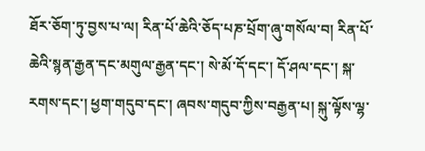ཐོར་ཅོག་ཏུ་བྱས་པ་ལ། རིན་པོ་ཆེའི་ཅོད་པཎ་པྲོག་ཞུ་གསོལ་བ། རིན་པོ་ཆེའི་སྙན་རྒྱན་དང་མགུལ་རྒྱན་དང་། སེ་མོ་དོ་དང་། དོ་ཤལ་དང་། སྐ་རགས་དང་། ཕྱག་གདུབ་དང་། ཞབས་གདུབ་ཀྱིས་བརྒྱན་པ། སྐུ་ལྟོས་ལྷ་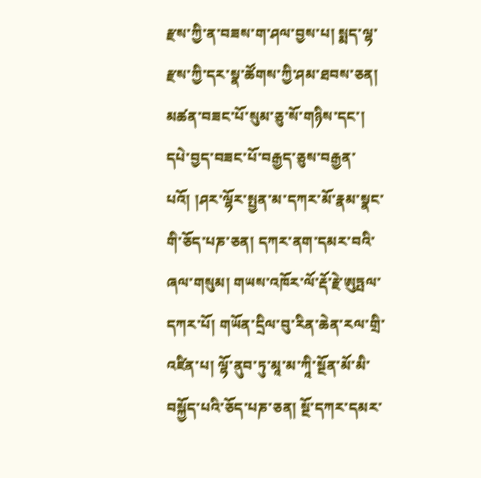རྫས་ཀྱི་ན་བཟས་ག་ཤལ་བྱས་པ། སྨད་ལྷ་རྫས་ཀྱི་དར་སྣ་ཚོགས་ཀྱི་ཤམ་ཐབས་ཅན། མཚན་བཟང་པོ་སུམ་ཅུ་སོ་གཉིས་དང་། དཔེ་བྱད་བཟང་པོ་བརྒྱད་ཅུས་བརྒྱན་པའོ། །ཤར་ལྷོར་སྤྱན་མ་དཀར་མོ་རྣམ་སྣང་གི་ཅོད་པཎ་ཅན། དཀར་ནག་དམར་བའི་ཞལ་གསུམ། གཡས་འཁོར་ལོ་རྡོ་རྗེ་ཨུཏྤལ་དཀར་པོ། གཡོན་དྲིལ་བུ་རིན་ཆེན་རལ་གྲི་འཛིན་པ། ལྷོ་ནུབ་ཏུ་མཱ་མ་ཀཱི་སྔོན་མོ་མི་བསྐྱོད་པའི་ཅོད་པཎ་ཅན། སྔོ་དཀར་དམར་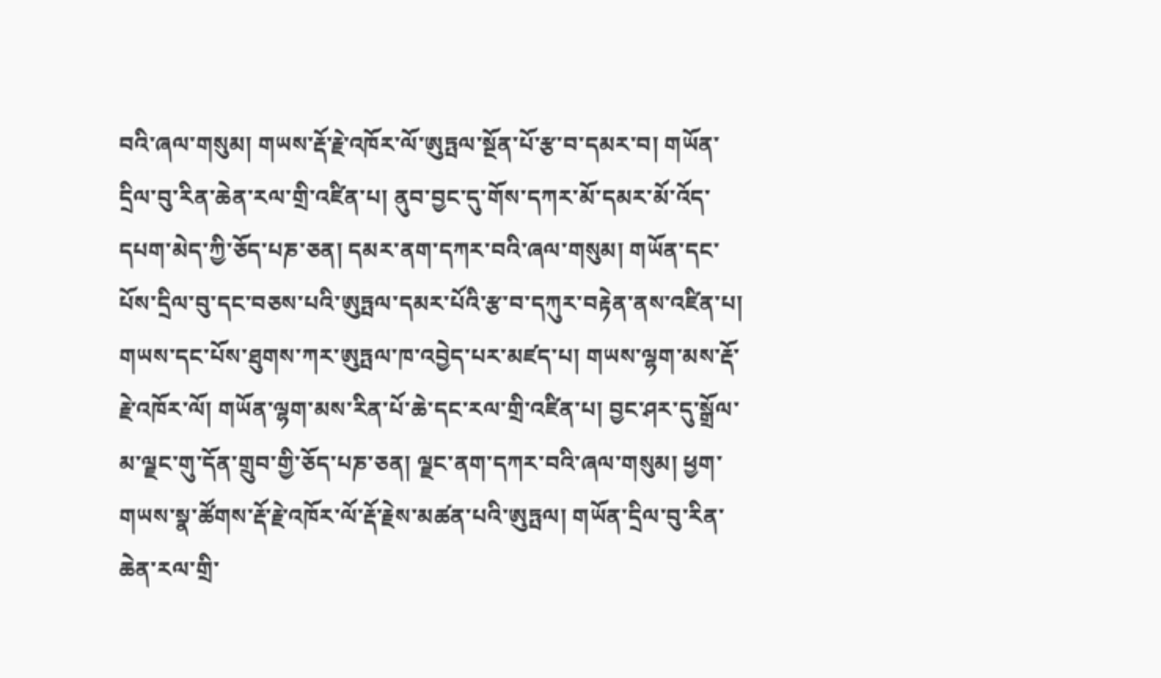བའི་ཞལ་གསུམ། གཡས་རྡོ་རྗེ་འཁོར་ལོ་ཨུཏྤལ་སྔོན་པོ་རྩ་བ་དམར་བ། གཡོན་དྲིལ་བུ་རིན་ཆེན་རལ་གྲི་འཛིན་པ། ནུབ་བྱང་དུ་གོས་དཀར་མོ་དམར་མོ་འོད་དཔག་མེད་ཀྱི་ཅོད་པཎ་ཅན། དམར་ནག་དཀར་བའི་ཞལ་གསུམ། གཡོན་དང་པོས་དྲིལ་བུ་དང་བཅས་པའི་ཨུཏྤལ་དམར་པོའི་རྩ་བ་དཀུར་བརྟེན་ནས་འཛིན་པ། གཡས་དང་པོས་ཐུགས་ཀར་ཨུཏྤལ་ཁ་འབྱེད་པར་མཛད་པ། གཡས་ལྷག་མས་རྡོ་རྗེ་འཁོར་ལོ། གཡོན་ལྷག་མས་རིན་པོ་ཆེ་དང་རལ་གྲི་འཛིན་པ། བྱང་ཤར་དུ་སྒྲོལ་མ་ལྗང་གུ་དོན་གྲུབ་གྱི་ཅོད་པཎ་ཅན། ལྗང་ནག་དཀར་བའི་ཞལ་གསུམ། ཕྱག་གཡས་སྣ་ཚོགས་རྡོ་རྗེ་འཁོར་ལོ་རྡོ་རྗེས་མཚན་པའི་ཨུཏྤལ། གཡོན་དྲིལ་བུ་རིན་ཆེན་རལ་གྲི་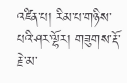འཛིན་པ། རིམ་པ་གཉིས་པའི་ཤར་ལྷོར། གཟུགས་རྡོ་རྗེ་མ་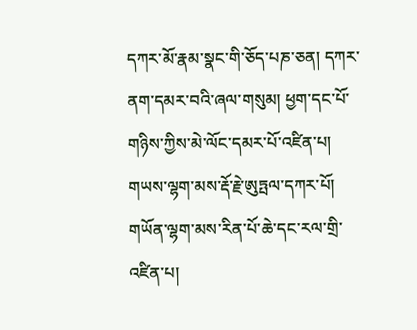དཀར་མོ་རྣམ་སྣང་གི་ཅོད་པཎ་ཅན། དཀར་ནག་དམར་བའི་ཞལ་གསུམ། ཕྱག་དང་པོ་གཉིས་ཀྱིས་མེ་ལོང་དམར་པོ་འཛིན་པ། གཡས་ལྷག་མས་རྡོ་རྗེ་ཨུཏྤལ་དཀར་པོ། གཡོན་ལྷག་མས་རིན་པོ་ཆེ་དང་རལ་གྲི་འཛིན་པ།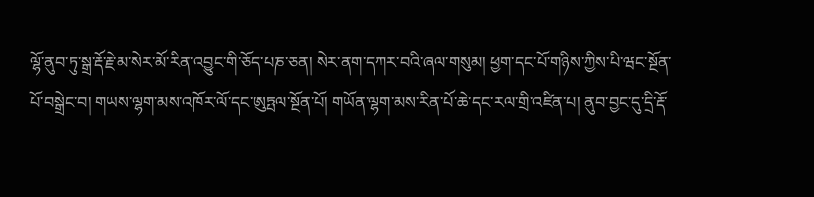ལྷོ་ནུབ་ཏུ་སྒྲ་རྡོ་རྗེ་མ་སེར་མོ་རིན་འབྱུང་གི་ཅོད་པཎ་ཅན། སེར་ནག་དཀར་བའི་ཞལ་གསུམ། ཕྱག་དང་པོ་གཉིས་ཀྱིས་པི་ཝང་སྔོན་པོ་བསྒྲེང་བ། གཡས་ལྷག་མས་འཁོར་ལོ་དང་ཨུཏྤལ་སྔོན་པོ། གཡོན་ལྷག་མས་རིན་པོ་ཆེ་དང་རལ་གྲི་འཛིན་པ། ནུབ་བྱང་དུ་དྲི་རྡོ་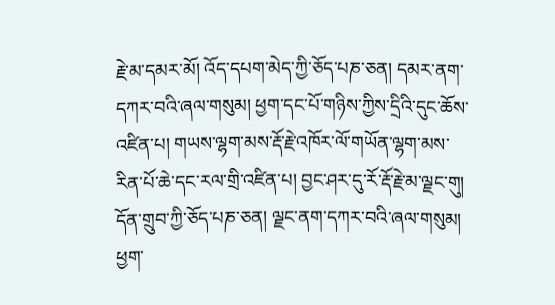རྗེ་མ་དམར་མོ། འོད་དཔག་མེད་ཀྱི་ཅོད་པཎ་ཅན། དམར་ནག་དཀར་བའི་ཞལ་གསུམ། ཕྱག་དང་པོ་གཉིས་ཀྱིས་དྲིའི་དུང་ཆོས་འཛིན་པ། གཡས་ལྷག་མས་རྡོ་རྗེ་འཁོར་ལོ་གཡོན་ལྷག་མས་རིན་པོ་ཆེ་དང་རལ་གྲི་འཛིན་པ། བྱང་ཤར་དུ་རོ་རྡོ་རྗེ་མ་ལྗང་གུ། དོན་གྲུབ་ཀྱི་ཅོད་པཎ་ཅན། ལྗང་ནག་དཀར་བའི་ཞལ་གསུམ། ཕྱག་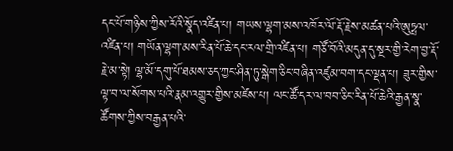དང་པོ་གཉིས་ཀྱིས་རོའི་སྣོད་འཛིན་པ། གཡས་ལྷག་མས་འཁོར་ལོ་རྡོ་རྗེས་མཚན་པའི་ཨུཏྤལ་འཛིན་པ། གཡོན་ལྷག་མས་རིན་པོ་ཆེ་དང་རལ་གྲི་འཛིན་པ། གཙོ་བོའི་མདུན་དུ་སྔར་གྱི་རེག་བྱ་རྡོ་རྗེ་མ་སྟེ། ལྷ་མོ་དགུ་པོ་ཐམས་ཅད་ཀྱང་ཤིན་ཏུ་སྒེག་ཅིང་བཞིན་འཛུམ་བག་དང་ལྡན་པ། ཟུར་གྱིས་ལྟ་བ་ལ་སོགས་པའི་རྣམ་འགྱུར་གྱིས་མཛེས་པ། ལང་ཚོ་དར་ལ་བབ་ཅིང་རིན་པོ་ཆེའི་རྒྱན་སྣ་ཚོགས་ཀྱིས་བརྒྱན་པའི་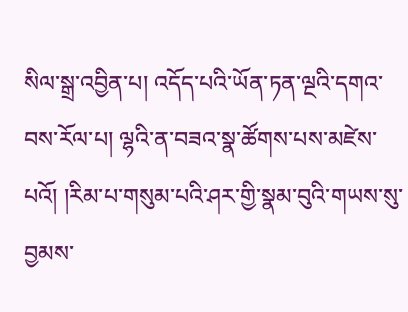སིལ་སྒྲ་འབྱིན་པ། འདོད་པའི་ཡོན་ཏན་ལྔའི་དགའ་བས་རོལ་པ། ལྷའི་ན་བཟའ་སྣ་ཚོགས་པས་མཛེས་པའོ། །རིམ་པ་གསུམ་པའི་ཤར་གྱི་སྣམ་བུའི་གཡས་སུ་བྱམས་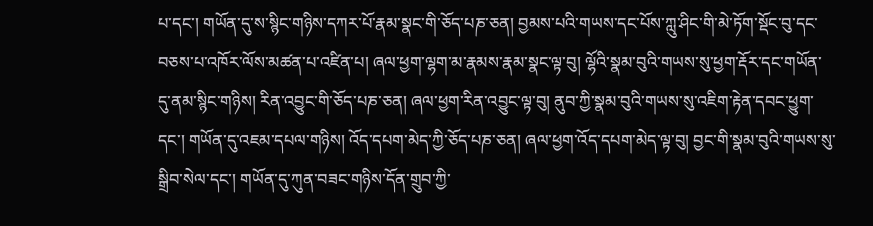པ་དང་། གཡོན་དུ་ས་སྙིང་གཉིས་དཀར་པོ་རྣམ་སྣང་གི་ཅོད་པཎ་ཅན། བྱམས་པའི་གཡས་དང་པོས་ཀླུ་ཤིང་གི་མེ་ཏོག་སྡོང་བུ་དང་བཅས་པ་འཁོར་ལོས་མཚན་པ་འཛིན་པ། ཞལ་ཕྱག་ལྷག་མ་རྣམས་རྣམ་སྣང་ལྟ་བུ། ལྷོའི་སྣམ་བུའི་གཡས་སུ་ཕྱག་རྡོར་དང་གཡོན་དུ་ནམ་སྙིང་གཉིས། རིན་འབྱུང་གི་ཅོད་པཎ་ཅན། ཞལ་ཕྱག་རིན་འབྱུང་ལྟ་བུ། ནུབ་ཀྱི་སྣམ་བུའི་གཡས་སུ་འཇིག་རྟེན་དབང་ཕྱུག་དང་། གཡོན་དུ་འཇམ་དཔལ་གཉིས། འོད་དཔག་མེད་ཀྱི་ཅོད་པཎ་ཅན། ཞལ་ཕྱག་འོད་དཔག་མེད་ལྟ་བུ། བྱང་གི་སྣམ་བུའི་གཡས་སུ་སྒྲིབ་སེལ་དང་། གཡོན་དུ་ཀུན་བཟང་གཉིས་དོན་གྲུབ་ཀྱི་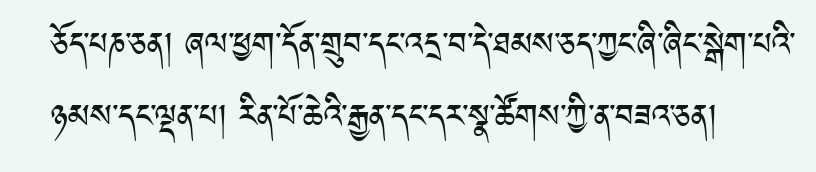ཅོད་པཎ་ཅན། ཞལ་ཕྱག་དོན་གྲུབ་དང་འདྲ་བ་དེ་ཐམས་ཅད་ཀྱང་ཞི་ཞིང་སྒེག་པའི་ཉམས་དང་ལྡན་པ། རིན་པོ་ཆེའི་རྒྱན་དང་དར་སྣ་ཚོགས་ཀྱི་ན་བཟའ་ཅན།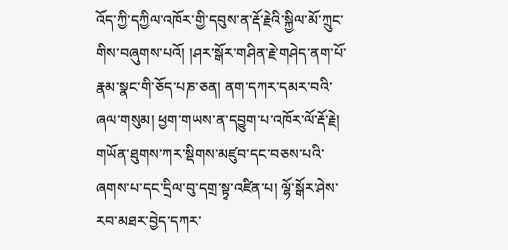འོད་ཀྱི་དཀྱིལ་འཁོར་གྱི་དབུས་ན་རྡོ་རྗེའི་སྐྱིལ་མོ་ཀྲུང་གིས་བཞུགས་པའོ། །ཤར་སྒོར་གཤིན་རྗེ་གཤེད་ནག་པོ་རྣམ་སྣང་གི་ཅོད་པཎ་ཅན། ནག་དཀར་དམར་བའི་ཞལ་གསུམ། ཕྱག་གཡས་ན་དབྱུག་པ་འཁོར་ལོ་རྡོ་རྗེ། གཡོན་ཐུགས་ཀར་སྡིགས་མཛུབ་དང་བཅས་པའི་ཞགས་པ་དང་དྲིལ་བུ་དགྲ་སྟྭ་འཛིན་པ། ལྷོ་སྒོར་ཤེས་རབ་མཐར་བྱེད་དཀར་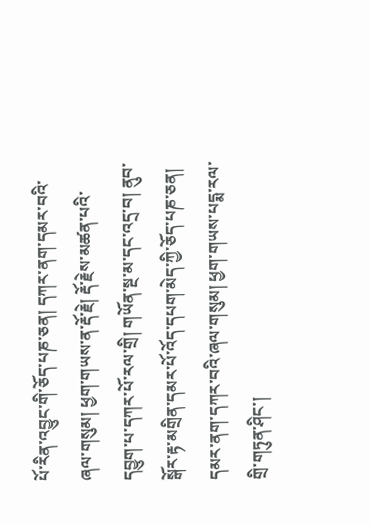པོ་རིན་འབྱུང་གི་ཅོད་པཎ་ཅན། དཀར་ནག་དམར་བའི་ཞལ་གསུམ། ཕྱག་གཡས་ན་རྡོ་རྗེ། རྡོ་རྗེས་མཚན་པའི་དབྱུག་པ་དཀར་པོ་རལ་གྲི། གཡོན་སྔ་མ་དང་འདྲ་བ། ནུབ་སྒོར་རྟ་མགྲིན་དམར་པོ་འོད་དཔག་མེད་ཀྱི་ཅོད་པཎ་ཅན། དམར་ནག་དཀར་བའི་ཞལ་གསུམ། ཕྱག་གཡས་པདྨ་རལ་གྲི་གཏུན་ཤིང་།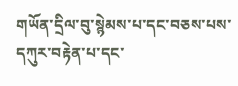གཡོན་དྲིལ་བུ་སྙེམས་པ་དང་བཅས་པས་དཀུར་བརྟེན་པ་དང་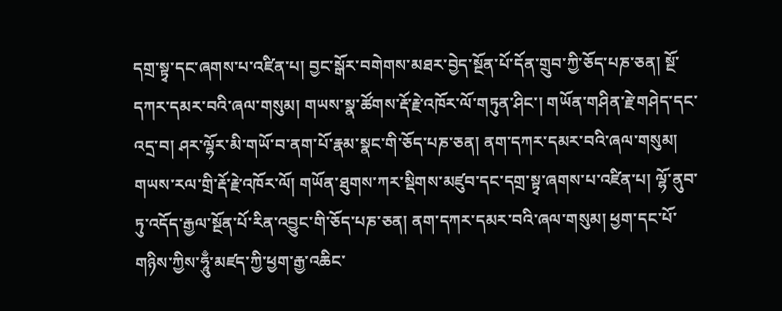དགྲ་སྟྭ་དང་ཞགས་པ་འཛིན་པ། བྱང་སྒོར་བགེགས་མཐར་བྱེད་སྔོན་པོ་དོན་གྲུབ་ཀྱི་ཅོད་པཎ་ཅན། སྔོ་དཀར་དམར་བའི་ཞལ་གསུམ། གཡས་སྣ་ཚོགས་རྡོ་རྗེ་འཁོར་ལོ་གཏུན་ཤིང་། གཡོན་གཤིན་རྗེ་གཤེད་དང་འདྲ་བ། ཤར་ལྷོར་མི་གཡོ་བ་ནག་པོ་རྣམ་སྣང་གི་ཅོད་པཎ་ཅན། ནག་དཀར་དམར་བའི་ཞལ་གསུམ། གཡས་རལ་གྲི་རྡོ་རྗེ་འཁོར་ལོ། གཡོན་ཐུགས་ཀར་སྡིགས་མཛུབ་དང་དགྲ་སྟྭ་ཞགས་པ་འཛིན་པ། ལྷོ་ནུབ་ཏུ་འདོད་རྒྱལ་སྔོན་པོ་རིན་འབྱུང་གི་ཅོད་པཎ་ཅན། ནག་དཀར་དམར་བའི་ཞལ་གསུམ། ཕྱག་དང་པོ་གཉིས་ཀྱིས་ཧཱུྃ་མཛད་ཀྱི་ཕྱག་རྒྱ་འཆིང་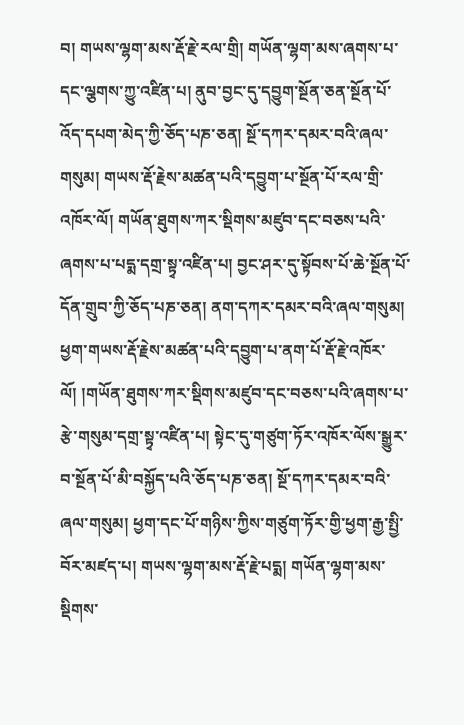བ། གཡས་ལྷག་མས་རྡོ་རྗེ་རལ་གྲི། གཡོན་ལྷག་མས་ཞགས་པ་དང་ལྕགས་ཀྱུ་འཛིན་པ། ནུབ་བྱང་དུ་དབྱུག་སྔོན་ཅན་སྔོན་པོ་འོད་དཔག་མེད་ཀྱི་ཅོད་པཎ་ཅན། སྔོ་དཀར་དམར་བའི་ཞལ་གསུམ། གཡས་རྡོ་རྗེས་མཚན་པའི་དབྱུག་པ་སྔོན་པོ་རལ་གྲི་འཁོར་ལོ། གཡོན་ཐུགས་ཀར་སྡིགས་མཛུབ་དང་བཅས་པའི་ཞགས་པ་པདྨ་དགྲ་སྟྭ་འཛིན་པ། བྱང་ཤར་དུ་སྟོབས་པོ་ཆེ་སྔོན་པོ་དོན་གྲུབ་ཀྱི་ཅོད་པཎ་ཅན། ནག་དཀར་དམར་བའི་ཞལ་གསུམ། ཕྱག་གཡས་རྡོ་རྗེས་མཚན་པའི་དབྱུག་པ་ནག་པོ་རྡོ་རྗེ་འཁོར་ལོ། །གཡོན་ཐུགས་ཀར་སྡིགས་མཛུབ་དང་བཅས་པའི་ཞགས་པ་རྩེ་གསུམ་དགྲ་སྟྭ་འཛིན་པ། སྟེང་དུ་གཙུག་ཏོར་འཁོར་ལོས་སྒྱུར་བ་སྔོན་པོ་མི་བསྐྱོད་པའི་ཅོད་པཎ་ཅན། སྔོ་དཀར་དམར་བའི་ཞལ་གསུམ། ཕྱག་དང་པོ་གཉིས་ཀྱིས་གཙུག་ཏོར་གྱི་ཕྱག་རྒྱ་སྤྱི་བོར་མཛད་པ། གཡས་ལྷག་མས་རྡོ་རྗེ་པདྨ། གཡོན་ལྷག་མས་སྡིགས་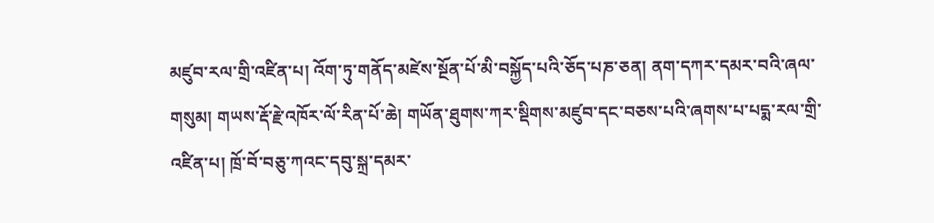མཛུབ་རལ་གྲི་འཛིན་པ། འོག་ཏུ་གནོད་མཛེས་སྔོན་པོ་མི་བསྐྱོད་པའི་ཅོད་པཎ་ཅན། ནག་དཀར་དམར་བའི་ཞལ་གསུམ། གཡས་རྡོ་རྗེ་འཁོར་ལོ་རིན་པོ་ཆེ། གཡོན་ཐུགས་ཀར་སྡིགས་མཛུབ་དང་བཅས་པའི་ཞགས་པ་པདྨ་རལ་གྲི་འཛིན་པ། ཁྲོ་བོ་བཅུ་ཀའང་དབུ་སྐྲ་དམར་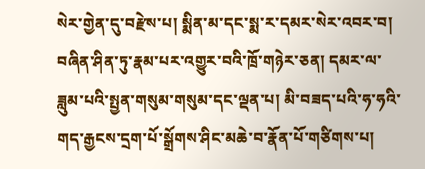སེར་གྱེན་དུ་བརྫེས་པ། སྨིན་མ་དང་སྨ་ར་དམར་སེར་འབར་བ། བཞིན་ཤིན་ཏུ་རྣམ་པར་འགྱུར་བའི་ཁྲོ་གཉེར་ཅན། དམར་ལ་ཟླུམ་པའི་སྤྱན་གསུམ་གསུམ་དང་ལྡན་པ། མི་བཟད་པའི་ཧ་ཧའི་གད་རྒྱངས་དྲག་པོ་སྒྲོགས་ཤིང་མཆེ་བ་རྣོན་པོ་གཙིགས་པ།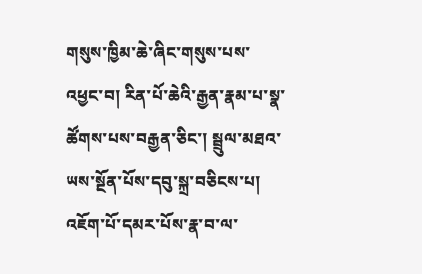གསུས་ཁྱིམ་ཆེ་ཞིང་གསུས་པས་འཕྱང་བ། རིན་པོ་ཆེའི་རྒྱན་རྣམ་པ་སྣ་ཚོགས་པས་བརྒྱན་ཅིང་། སྦྲུལ་མཐའ་ཡས་སྔོན་པོས་དབུ་སྐྲ་བཅིངས་པ། འཇོག་པོ་དམར་པོས་རྣ་བ་ལ་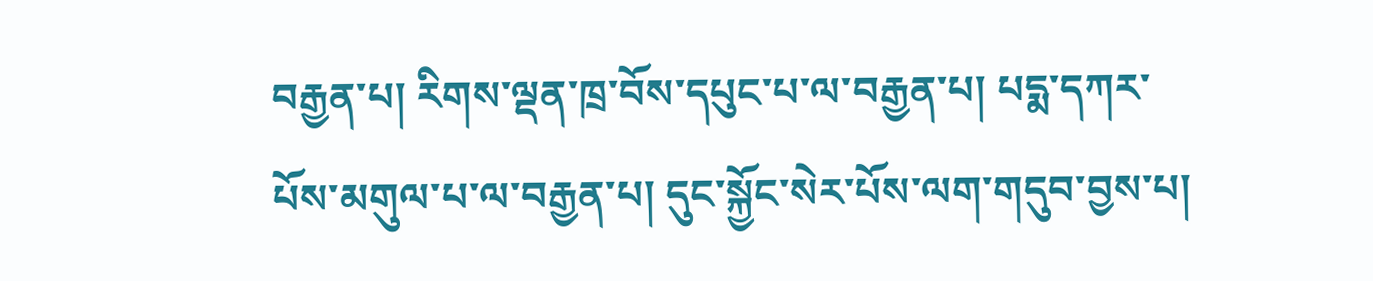བརྒྱན་པ། རིགས་ལྡན་ཁྲ་བོས་དཔུང་པ་ལ་བརྒྱན་པ། པདྨ་དཀར་པོས་མགུལ་པ་ལ་བརྒྱན་པ། དུང་སྐྱོང་སེར་པོས་ལག་གདུབ་བྱས་པ།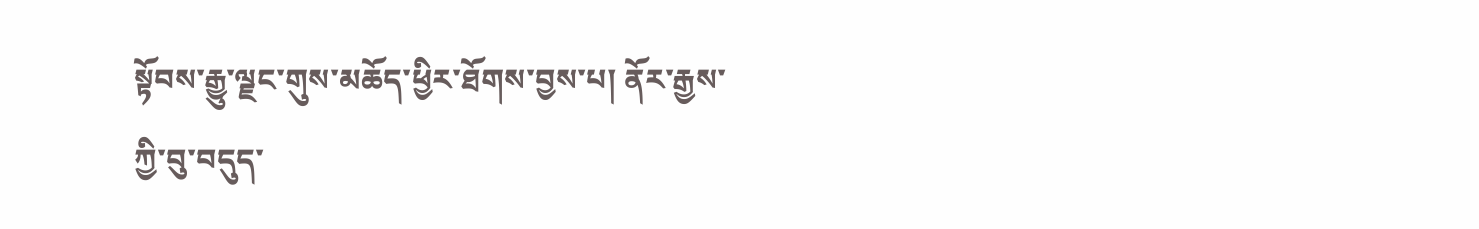སྟོབས་རྒྱུ་ལྗང་གུས་མཆོད་ཕྱིར་ཐོགས་བྱས་པ། ནོར་རྒྱས་ཀྱི་བུ་བདུད་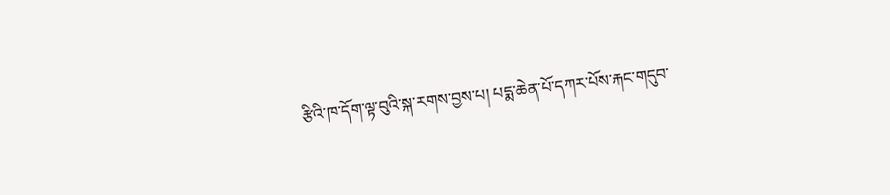རྩིའི་ཁ་དོག་ལྟ་བུའི་སྐ་རགས་བྱས་པ། པདྨ་ཆེན་པོ་དཀར་པོས་རྐང་གདུབ་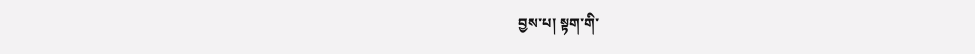བྱས་པ། སྟག་གི་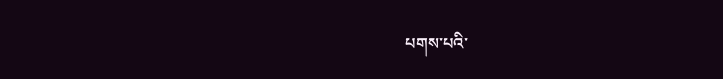པགས་པའི་